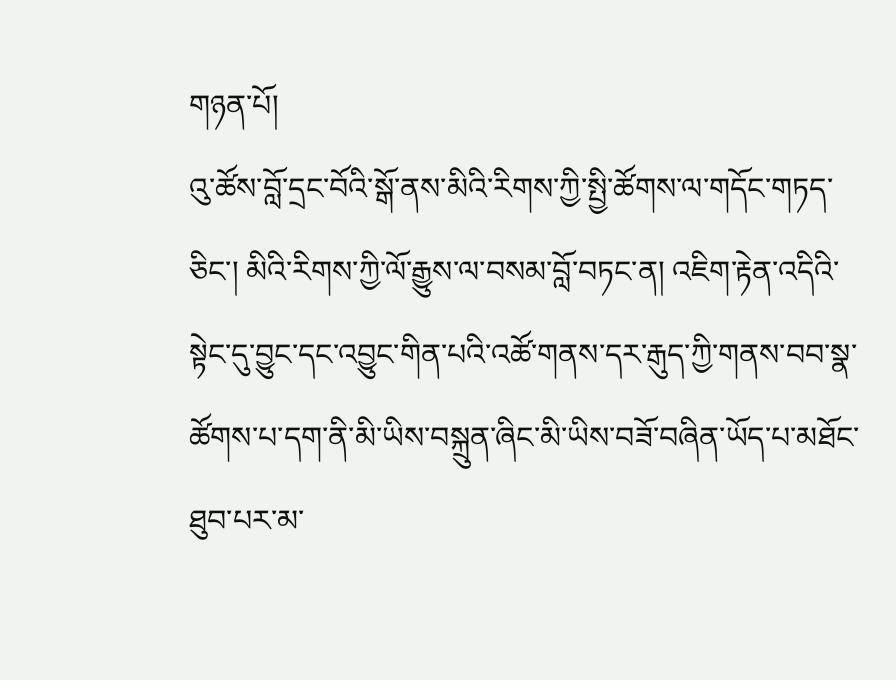གཉན་པོ།
འུ་ཚོས་བློ་དྲང་བོའི་སྒོ་ནས་མིའི་རིགས་ཀྱི་སྤྱི་ཚོགས་ལ་གདོང་གཏད་ཅིང་། མིའི་རིགས་ཀྱི་ལོ་རྒྱུས་ལ་བསམ་བློ་བཏང་ན། འཇིག་རྟེན་འདིའི་སྟེང་དུ་བྱུང་དང་འབྱུང་གིན་པའི་འཚོ་གནས་དར་རྒུད་ཀྱི་གནས་བབ་སྣ་ཚོགས་པ་དག་ནི་མི་ཡིས་བསྐྲུན་ཞིང་མི་ཡིས་བཟོ་བཞིན་ཡོད་པ་མཐོང་ཐུབ་པར་མ་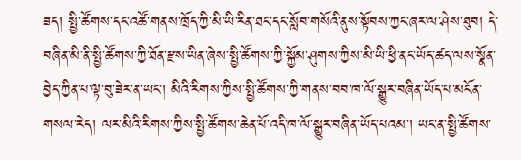ཟད། སྤྱི་ཚོགས་དང་འཚོ་གནས་ཁྲོད་ཀྱི་མི་ཡི་རིན་ཐང་དང་སློབ་གསོའི་ནུས་སྟོབས་ཀྱང་ཞར་ལ་ཤེས་ཐུབ། དེ་བཞིན་མི་ནི་སྤྱི་ཚོགས་ཀྱི་ཐོན་རྫས་ཡིན་ཞེས་སྤྱི་ཚོགས་ཀྱི་སྐྱོམ་ཤུགས་ཀྱིས་མི་ཡི་ཕྱི་ནང་ཡོད་ཚད་ལས་སྣོན་བྱེད་ཀྱིན་པ་ལྟ་བུ་ཟེར་ན་ཡང་། མིའི་རིགས་ཀྱིས་སྤྱི་ཚོགས་ཀྱི་གནས་བབ་ཁ་ལོ་སྒྱུར་བཞིན་ཡོད་པ་མངོན་གསལ་རེད། ལར་མིའི་རིགས་ཀྱིས་སྤྱི་ཚོགས་ཆེན་པོ་འདི་ཁ་ལོ་སྒྱུར་བཞིན་ཡོད་པའམ་། ཡང་ན་སྤྱི་ཚོགས་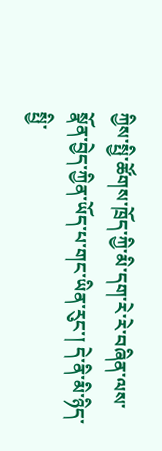ཀྱིས་སྤྱི་ཚོགས་ཁྲོད་ཀྱི་མི་དག་རེ་རེ་བཞིན་ལས་སྣོན་བྱེད་ཀྱིན་ཡོད་པ་གང་ཡིན་རུང་། དེ་ནི་མི་ཉིད་སྤྱི་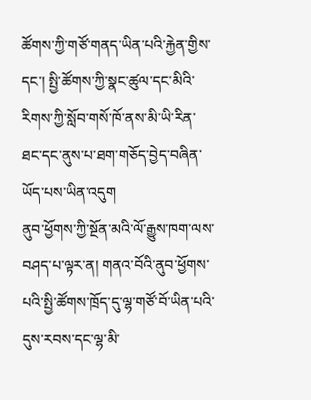ཚོགས་ཀྱི་གཙོ་གནད་ཡིན་པའི་རྐྱེན་གྱིས་དང་། སྤྱི་ཚོགས་ཀྱི་སྣང་ཚུལ་དང་མིའི་རིགས་ཀྱི་སློབ་གསོ་ཁོ་ནས་མི་ཡི་རིན་ཐང་དང་ནུས་པ་ཐག་གཅོད་བྱེད་བཞིན་ཡོད་པས་ཡིན་འདུག
ནུབ་ཕྱོགས་ཀྱི་སྔོན་མའི་ལོ་རྒྱུས་ཁག་ལས་བཤད་པ་ལྟར་ན། གནའ་བོའི་ནུབ་ཕྱོགས་པའི་སྤྱི་ཚོགས་ཁྲོད་དུ་ལྷ་གཙོ་བོ་ཡིན་པའི་དུས་རབས་དང་ལྷ་མི་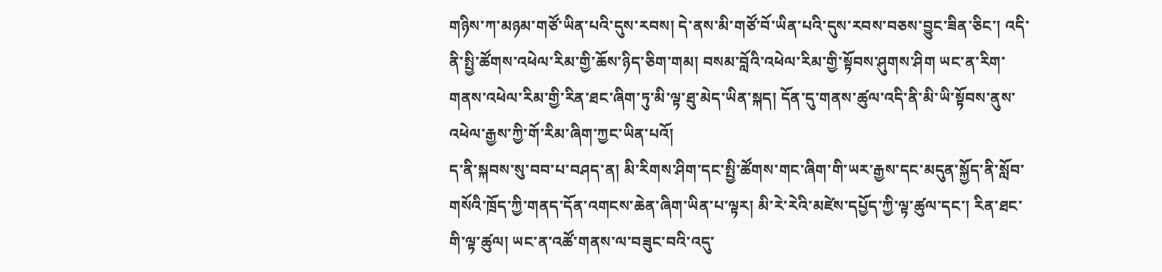གཉིས་ཀ་མཉམ་གཙོ་ཡིན་པའི་དུས་རབས། དེ་ནས་མི་གཙོ་བོ་ཡིན་པའི་དུས་རབས་བཅས་བྱུང་ཟིན་ཅིང་། འདི་ནི་སྤྱི་ཚོགས་འཕེལ་རིམ་གྱི་ཆོས་ཉིད་ཅིག་གམ། བསམ་བློའི་འཕེལ་རིམ་གྱི་སྟོབས་ཤུགས་ཤིག ཡང་ན་རིག་གནས་འཕེལ་རིམ་གྱི་རིན་ཐང་ཞིག་ཏུ་མི་ལྟ་ཐུ་མེད་ཡིན་སྐད། དོན་དུ་གནས་ཚུལ་འདི་ནི་མི་ཡི་སྟོབས་ནུས་འཕེལ་རྒྱས་ཀྱི་གོ་རིམ་ཞིག་ཀྱང་ཡིན་པའོ།
ད་ནི་སྐབས་སུ་བབ་པ་བཤད་ན། མི་རིགས་ཤིག་དང་སྤྱི་ཚོགས་གང་ཞིག་གི་ཡར་རྒྱས་དང་མདུན་སྐྱོད་ནི་སློབ་གསོའི་ཁྲོད་ཀྱི་གནད་དོན་འགངས་ཆེན་ཞིག་ཡིན་པ་ལྟར། མི་རེ་རེའི་མཛེས་དཔྱོད་ཀྱི་ལྟ་ཚུལ་དང་། རིན་ཐང་གི་ལྟ་ཚུལ། ཡང་ན་འཚོ་གནས་ལ་བཟུང་བའི་འདུ་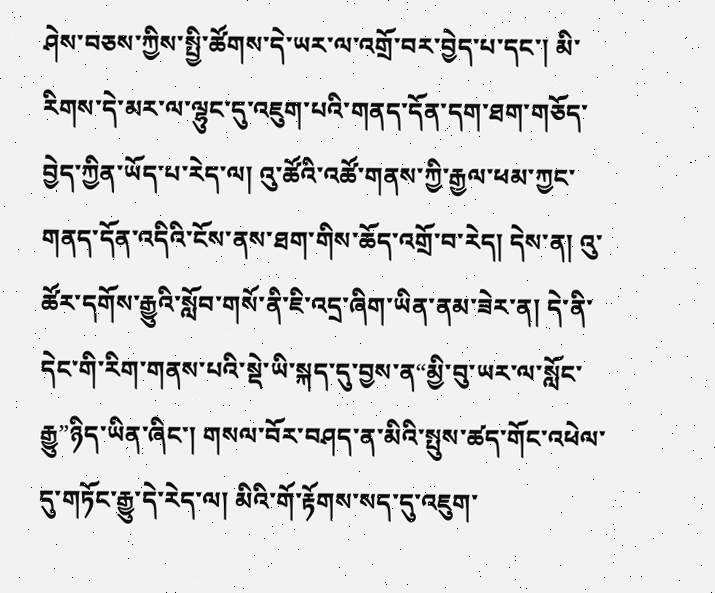ཤེས་བཅས་ཀྱིས་སྤྱི་ཚོགས་དེ་ཡར་ལ་འགྲོ་བར་བྱེད་པ་དང་། མི་རིགས་དེ་མར་ལ་ལྷུང་དུ་འཇུག་པའི་གནད་དོན་དག་ཐག་གཅོད་བྱེད་ཀྱིན་ཡོད་པ་རེད་ལ། འུ་ཚོའི་འཚོ་གནས་ཀྱི་རྒྱལ་ཕམ་ཀྱང་གནད་དོན་འདིའི་ངོས་ནས་ཐག་གིས་ཆོད་འགྲོ་བ་རེད། དེས་ན། འུ་ཚོར་དགོས་རྒྱུའི་སློབ་གསོ་ནི་ཇི་འདྲ་ཞིག་ཡིན་ནམ་ཟེར་ན། དེ་ནི་དེང་གི་རིག་གནས་པའི་སྡེ་ཡི་སྐད་དུ་བྱས་ན“མྱི་བུ་ཡར་ལ་སློང་རྒྱུ”ཉིད་ཡིན་ཞིང་། གསལ་བོར་བཤད་ན་མིའི་སྤུས་ཚད་གོང་འཕེལ་དུ་གཏོང་རྒྱུ་དེ་རེད་ལ། མིའི་གོ་རྟོགས་སད་དུ་འཇུག་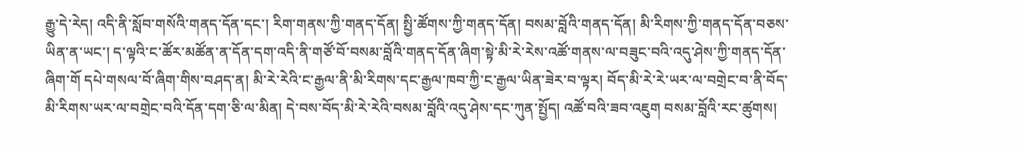རྒྱུ་དེ་རེད། འདི་ནི་སློབ་གསོའི་གནད་དོན་དང་། རིག་གནས་ཀྱི་གནད་དོན། སྤྱི་ཚོགས་ཀྱི་གནད་དོན། བསམ་བློའི་གནད་དོན། མི་རིགས་ཀྱི་གནད་དོན་བཅས་ཡིན་ན་ཡང་། ད་ལྟའི་ང་ཚོར་མཚོན་ན་དོན་དག་འདི་ནི་གཙོ་བོ་བསམ་བློའི་གནད་དོན་ཞིག་སྟེ་མི་རེ་རེས་འཚོ་གནས་ལ་བཟུང་བའི་འདུ་ཤེས་ཀྱི་གནད་དོན་ཞིག་གོ དཔེ་གསལ་བོ་ཞིག་གིས་བཤད་ན། མི་རེ་རེའི་ང་རྒྱལ་ནི་མི་རིགས་དང་རྒྱལ་ཁབ་ཀྱི་ང་རྒྱལ་ཡིན་ཟེར་བ་ལྟར། བོད་མི་རེ་རེ་ཡར་ལ་བགྲེང་བ་ནི་བོད་མི་རིགས་ཡར་ལ་བགྲེང་བའི་དོན་དག་ཅི་ལ་མིན། དེ་བས་བོད་མི་རེ་རེའི་བསམ་བློའི་འདུ་ཤེས་དང་ཀུན་སྤྱོད། འཚོ་བའི་ཟབ་འཇུག བསམ་བློའི་རང་ཚུགས།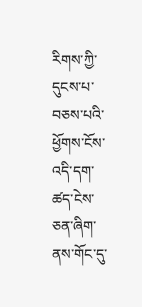རིགས་ཀྱི་དུངས་པ་བཅས་པའི་ཕྱོགས་ངོས་འདི་དག་ཚད་ངེས་ཅན་ཞིག་ནས་གོང་དུ་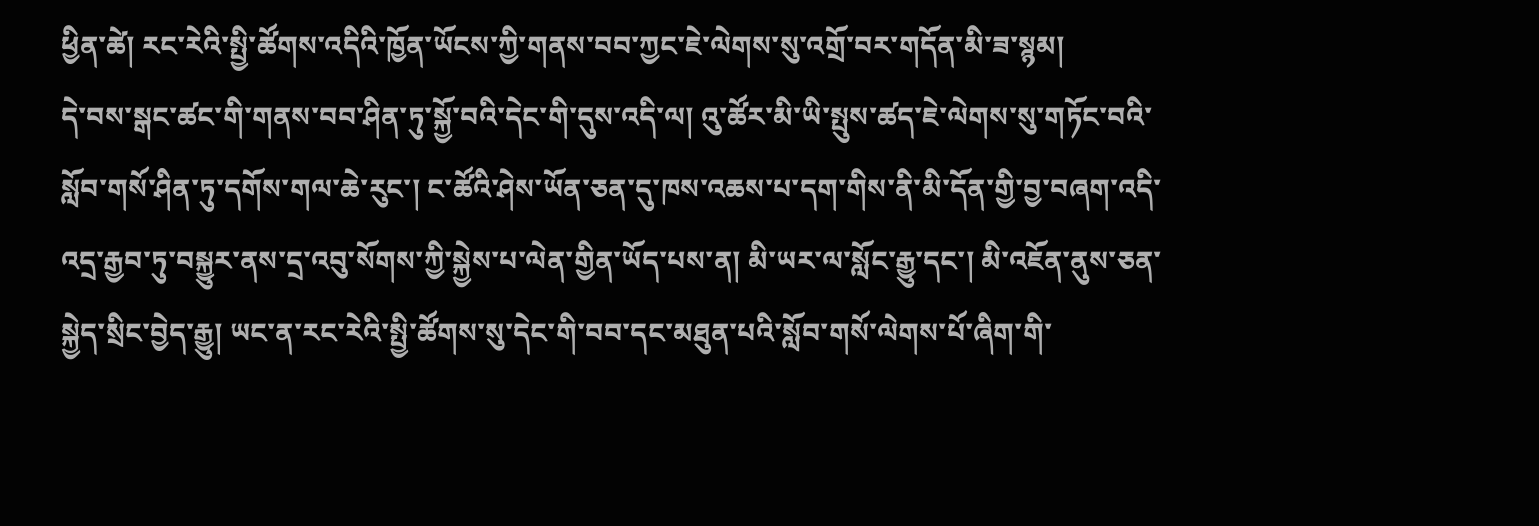ཕྱིན་ཚེ། རང་རེའི་སྤྱི་ཚོགས་འདིའི་ཁྱོན་ཡོངས་ཀྱི་གནས་བབ་ཀྱང་ཇེ་ལེགས་སུ་འགྲོ་བར་གདོན་མི་ཟ་སྙམ།
དེ་བས་སྒང་ཚང་གི་གནས་བབ་ཤིན་ཏུ་སྐྱོ་བའི་དེང་གི་དུས་འདི་ལ། འུ་ཚོར་མི་ཡི་སྤུས་ཚད་ཇེ་ལེགས་སུ་གཏོང་བའི་སློབ་གསོ་ཤིན་ཏུ་དགོས་གལ་ཆེ་རུང་། ང་ཚོའི་ཤེས་ཡོན་ཅན་དུ་ཁས་འཆས་པ་དག་གིས་ནི་མི་དོན་གྱི་བྱ་བཞག་འདི་འདྲ་རྒྱབ་ཏུ་བསྐྱུར་ནས་དྲ་འབུ་སོགས་ཀྱི་སྐྱེས་པ་ལེན་གྱིན་ཡོད་པས་ན། མི་ཡར་ལ་སློང་རྒྱུ་དང་། མི་འཇོན་ནུས་ཅན་སྐྱེད་སྲིང་བྱེད་རྒྱུ། ཡང་ན་རང་རེའི་སྤྱི་ཚོགས་སུ་དེང་གི་བབ་དང་མཐུན་པའི་སློབ་གསོ་ལེགས་པོ་ཞིག་གི་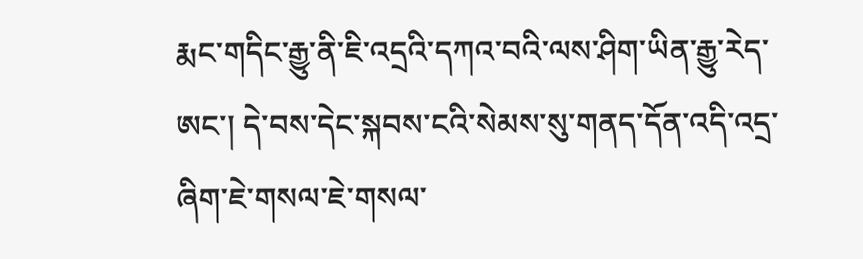རྨང་གདིང་རྒྱུ་ནི་ཇི་འདྲའི་དཀའ་བའི་ལས་ཤིག་ཡིན་རྒྱུ་རེད་ཨང་། དེ་བས་དེང་སྐབས་ངའི་སེམས་སུ་གནད་དོན་འདི་འདྲ་ཞིག་ཇེ་གསལ་ཇེ་གསལ་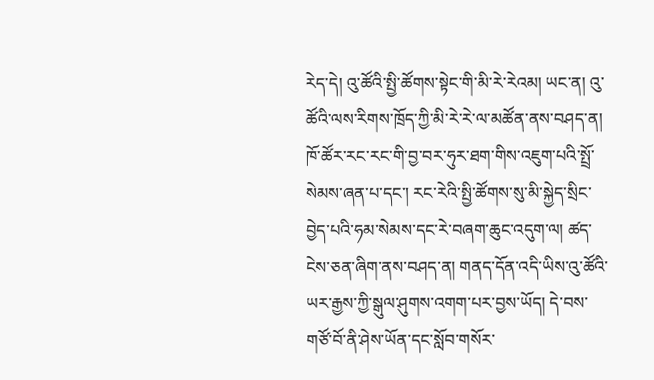རེད་དེ། འུ་ཚོའི་སྤྱི་ཚོགས་སྟེང་གི་མི་རེ་རེའམ། ཡང་ན། འུ་ཚོའི་ལས་རིགས་ཁྲོད་ཀྱི་མི་རེ་རེ་ལ་མཚོན་ནས་བཤད་ན། ཁོ་ཚོར་རང་རང་གི་བྱ་བར་ཧུར་ཐག་གིས་འཇུག་པའི་སྤྲོ་སེམས་ཞན་པ་དང་། རང་རེའི་སྤྱི་ཚོགས་སུ་མི་སྐྱེད་སྲིང་བྱེད་པའི་ཧམ་སེམས་དང་རེ་བཞག་ཆུང་འདུག་ལ། ཚད་ངེས་ཅན་ཞིག་ནས་བཤད་ན། གནད་དོན་འདི་ཡིས་འུ་ཚོའི་ཡར་རྒྱས་ཀྱི་སྒུལ་ཤུགས་འགག་པར་བྱས་ཡོད། དེ་བས་གཙོ་བོ་ནི་ཤེས་ཡོན་དང་སློབ་གསོར་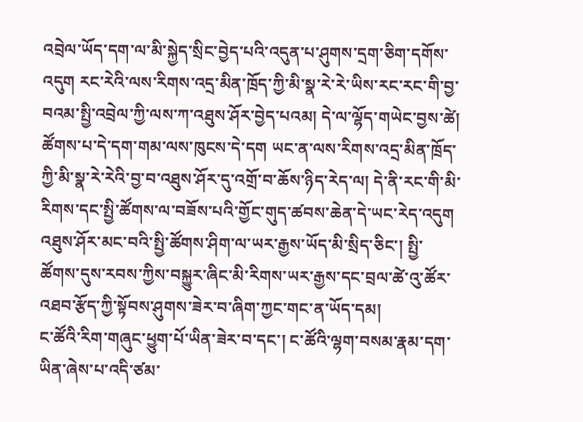འབྲེལ་ཡོད་དག་ལ་མི་སྐྱེད་སྲིང་བྱེད་པའི་འདུན་པ་ཤུགས་དྲག་ཅིག་དགོས་འདུག རང་རེའི་ལས་རིགས་འདྲ་མིན་ཁྲོད་ཀྱི་མི་སྣ་རེ་རེ་ཡིས་རང་རང་གི་བྱ་བའམ་སྤྱི་འབྲེལ་ཀྱི་ལས་ཀ་འཐུས་ཤོར་བྱེད་པའམ། དེ་ལ་ལྷོད་གཡེང་བྱས་ཚེ། ཚོགས་པ་དེ་དག་གམ་ལས་ཁུངས་དེ་དག ཡང་ན་ལས་རིགས་འདྲ་མིན་ཁྲོད་ཀྱི་མི་སྣ་རེ་རེའི་བྱ་བ་འཐུས་ཤོར་དུ་འགྲོ་བ་ཆོས་ཉིད་རེད་ལ། དེ་ནི་རང་གི་མི་རིགས་དང་སྤྱི་ཚོགས་ལ་བཟོས་པའི་གྱོང་གུད་ཚབས་ཆེན་དེ་ཡང་རེད་འདུག འཐུས་ཤོར་མང་བའི་སྤྱི་ཚོགས་ཤིག་ལ་ཡར་རྒྱས་ཡོད་མི་སྲིད་ཅིང་། སྤྱི་ཚོགས་དུས་རབས་ཀྱིས་བསྐྱུར་ཞིང་མི་རིགས་ཡར་རྒྱས་དང་བྲལ་ཚེ་འུ་ཚོར་འཐབ་རྩོད་ཀྱི་སྟོབས་ཤུགས་ཟེར་བ་ཞིག་ཀྱང་གང་ན་ཡོད་དམ།
ང་ཚོའི་རིག་གཞུང་ཕྱུག་པོ་ཡིན་ཟེར་བ་དང་། ང་ཚོའི་ལྷག་བསམ་རྣམ་དག་ཡིན་ཞེས་པ་འདི་ཙམ་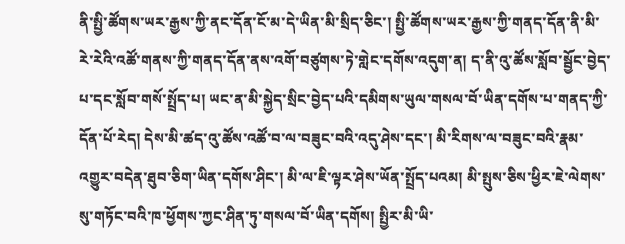ནི་སྤྱི་ཚོགས་ཡར་རྒྱས་ཀྱི་ནང་དོན་ངོ་མ་དེ་ཡིན་མི་སྲིད་ཅིང་། སྤྱི་ཚོགས་ཡར་རྒྱས་ཀྱི་གནད་དོན་ནི་མི་རེ་རེའི་འཚོ་གནས་ཀྱི་གནད་དོན་ནས་འགོ་བཙུགས་ཏེ་གླེང་དགོས་འདུག་ན། ད་ནི་འུ་ཚོས་སློབ་སྦྱོང་བྱེད་པ་དང་སློབ་གསོ་སྤྲོད་པ། ཡང་ན་མི་སྐྱེད་སྲིང་བྱེད་པའི་དམིགས་ཡུལ་གསལ་བོ་ཡིན་དགོས་པ་གནད་ཀྱི་དོན་པོ་རེད། དེས་མི་ཚད་འུ་ཚོས་འཚོ་བ་ལ་བཟུང་བའི་འདུ་ཤེས་དང་། མི་རིགས་ལ་བཟུང་བའི་རྣམ་འགྱུར་བདེན་ཐུབ་ཅིག་ཡིན་དགོས་ཤིང་། མི་ལ་ཇི་ལྟར་ཤེས་ཡོན་སྤྲོད་པའམ། མི་སྤུས་ཅིས་ཕྱིར་ཇེ་ལེགས་སུ་གཏོང་བའི་ཁ་ཕྱོགས་ཀྱང་ཤིན་ཏུ་གསལ་བོ་ཡིན་དགོས། སྤྱིར་མི་ཡི་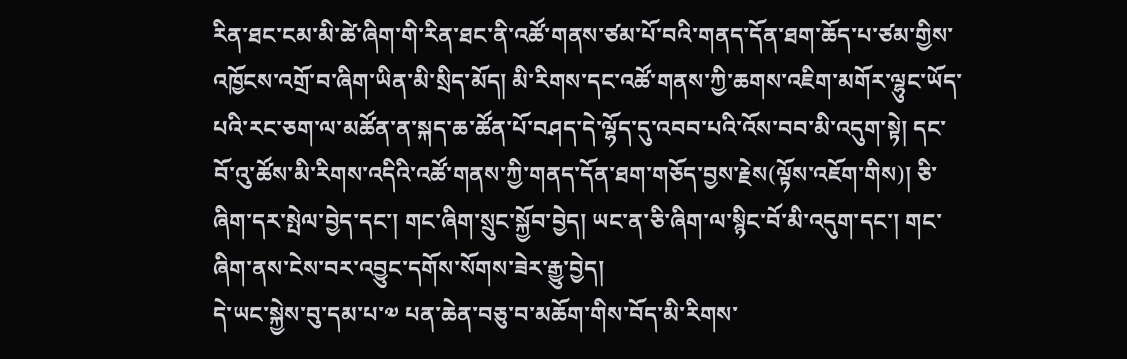རིན་ཐང་ངམ་མི་ཚེ་ཞིག་གི་རིན་ཐང་ནི་འཚོ་གནས་ཙམ་པོ་བའི་གནད་དོན་ཐག་ཆོད་པ་ཙམ་གྱིས་འཁྱོངས་འགྲོ་བ་ཞིག་ཡིན་མི་སྲིད་མོད། མི་རིགས་དང་འཚོ་གནས་ཀྱི་ཆགས་འཇིག་མགོར་ལྷུང་ཡོད་པའི་རང་ཅག་ལ་མཚོན་ན་སྐད་ཆ་ཚོན་པོ་བཤད་དེ་ལྷོད་དུ་འབབ་པའི་འོས་བབ་མི་འདུག་སྟེ། དང་བོ་འུ་ཚོས་མི་རིགས་འདིའི་འཚོ་གནས་ཀྱི་གནད་དོན་ཐག་གཅོད་བྱས་རྗེས(ལྟོས་འཇོག་གིས)། ཅི་ཞིག་དར་སྤེལ་བྱེད་དང་། གང་ཞིག་སྲུང་སྐྱོབ་བྱེད། ཡང་ན་ཅི་ཞིག་ལ་སྙིང་བོ་མི་འདུག་དང་། གང་ཞིག་ནས་ངེས་བར་འབྱུང་དགོས་སོགས་ཟེར་རྒྱུ་བྱེད།
དེ་ཡང་སྐྱེས་བུ་དམ་པ་༧ པན་ཆེན་བཅུ་བ་མཆོག་གིས་བོད་མི་རིགས་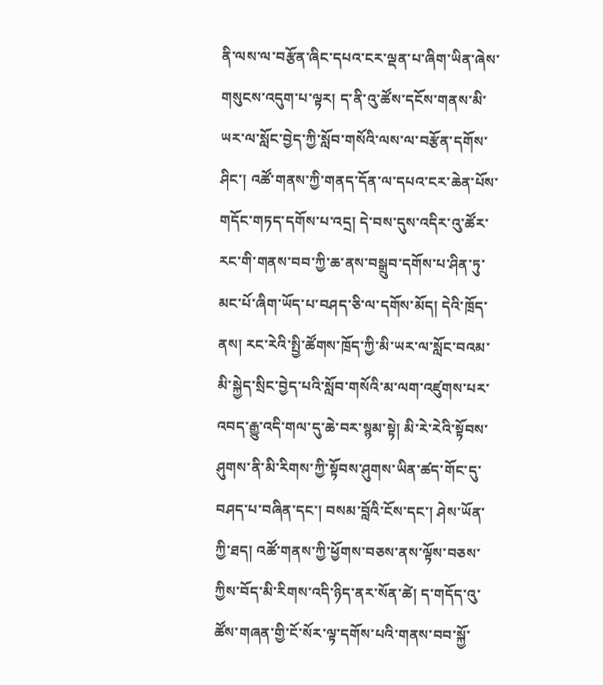ནི་ལས་ལ་བརྩོན་ཞིང་དཔའ་ངར་ལྡན་པ་ཞིག་ཡིན་ཞེས་གསུངས་འདུག་པ་ལྟར། ད་ནི་འུ་ཚོས་དངོས་གནས་མི་ཡར་ལ་སློང་བྱེད་ཀྱི་སློབ་གསོའི་ལས་ལ་བརྩོན་དགོས་ཤིང་། འཚོ་གནས་ཀྱི་གནད་དོན་ལ་དཔའ་ངར་ཆེན་པོས་གདོང་གཏད་དགོས་པ་འདྲ། དེ་བས་དུས་འདིར་འུ་ཚོར་རང་གི་གནས་བབ་ཀྱི་ཆ་ནས་བསྒྲུབ་དགོས་པ་ཤིན་ཏུ་མང་པོ་ཞིག་ཡོད་པ་བཤད་ཅི་ལ་དགོས་མོད། དེའི་ཁྲོད་ནས། རང་རེའི་སྤྱི་ཚོགས་ཁྲོད་ཀྱི་མི་ཡར་ལ་སློང་བའམ་མི་སྐྱེད་སྲིང་བྱེད་པའི་སློབ་གསོའི་མ་ལག་འཛུགས་པར་འབད་རྒྱུ་འདི་གལ་དུ་ཆེ་བར་སྙམ་སྟེ། མི་རེ་རེའི་སྟོབས་ཤུགས་ནི་མི་རིགས་ཀྱི་སྟོབས་ཤུགས་ཡིན་ཚད་གོང་དུ་བཤད་པ་བཞིན་དང་། བསམ་བློའི་ངོས་དང་། ཤེས་ཡོན་ཀྱི་ཐད། འཚོ་གནས་ཀྱི་ཕྱོགས་བཅས་ནས་ལྟོས་བཅས་ཀྱིས་བོད་མི་རིགས་འདི་ཉིད་ནར་སོན་ཚེ། ད་གདོད་འུ་ཚོས་གཞན་གྱི་ངོ་སོར་ལྟ་དགོས་པའི་གནས་བབ་སྐྱོ་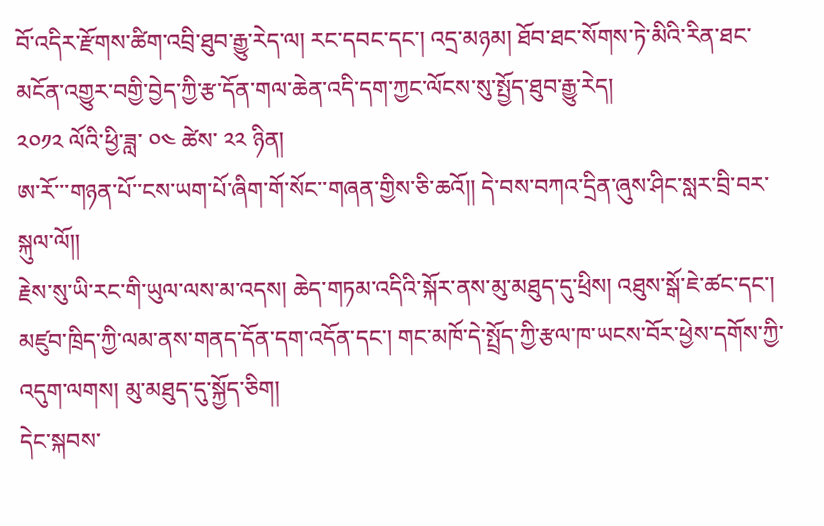བོ་འདིར་རྫོགས་ཚིག་འབྲི་ཐུབ་རྒྱུ་རེད་ལ། རང་དབང་དང་། འདྲ་མཉམ། ཐོབ་ཐང་སོགས་ཏེ་མིའི་རིན་ཐང་མངོན་འགྱུར་བགྱི་བྱེད་ཀྱི་རྩ་དོན་གལ་ཆེན་འདི་དག་ཀྱང་ལོངས་སུ་སྤྱོད་ཐུབ་རྒྱུ་རེད།
༢༠༡༢ ལོའི་ཕྱི་ཟླ་ ༠༤ ཚེས་ ༢༢ ཉིན།
ཨ་རོ་་་གཉན་པོ་་ངས་ཡག་པོ་ཞིག་གོ་སོང་་གཞན་གྱིས་ཅི་ཆའོ།། དེ་བས་བཀའ་དྲིན་ཞུས་ཤིང་སླར་བྲི་བར་སྐུལ་ལོ།།
རྗེས་སུ་ཡི་རང་གི་ཡུལ་ལས་མ་འདས། ཆེད་གཏམ་འདིའི་སྐོར་ནས་མུ་མཐུད་དུ་ཕྲིས། འཐུས་སྒོ་ཇེ་ཚང་དང་། མཛུབ་ཁྲིད་ཀྱི་ལམ་ནས་གནད་དོན་དག་འདོན་དང་། གང་མཁོ་དེ་སྤྲོད་ཀྱི་རྩལ་ཁ་ཡངས་བོར་ཕྱེས་དགོས་ཀྱི་འདུག་ལགས། མུ་མཐུད་དུ་སྐྱོད་ཅིག།
དེང་སྐབས་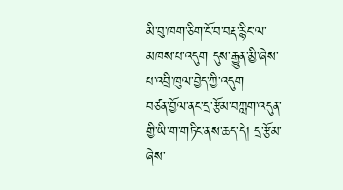མི་བུ་ཁག་ཅིག་ངོ་བ་བརྡ་རྙིང་ལ་མཁས་པ་འདུག དུས་རྒྱུན་མྱི་ཞེས་པ་འབྲི་ཁུལ་བྱེད་ཀྱི་འདུག
བཙན་བྱོལ་ནང་དྲ་རྩོམ་བཀླག་འདུན་གྱི་ཡི་ག་གཏིང་ནས་ཆད་དེ། དྲ་རྩོམ་ཞེས་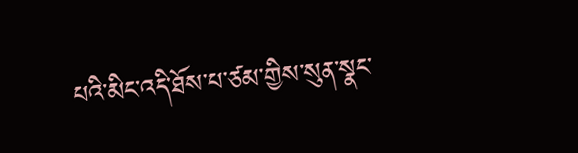པའི་མིང་འདི་ཐོས་པ་ཙམ་གྱིས་སུན་སྣང་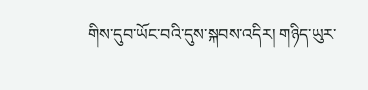གིས་དུབ་ཡོང་བའི་དུས་སྐབས་འདིར། གཉིད་ཡུར་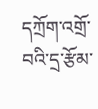དཀྲོག་འགྲོ་བའི་དྲ་རྩོམ་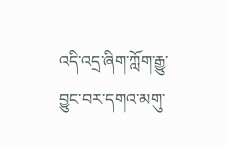འདི་འདྲ་ཞིག་ཀློག་རྒྱུ་བྱུང་བར་དགའ་མགུ་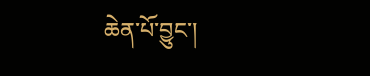ཆེན་པོ་བྱུང་།